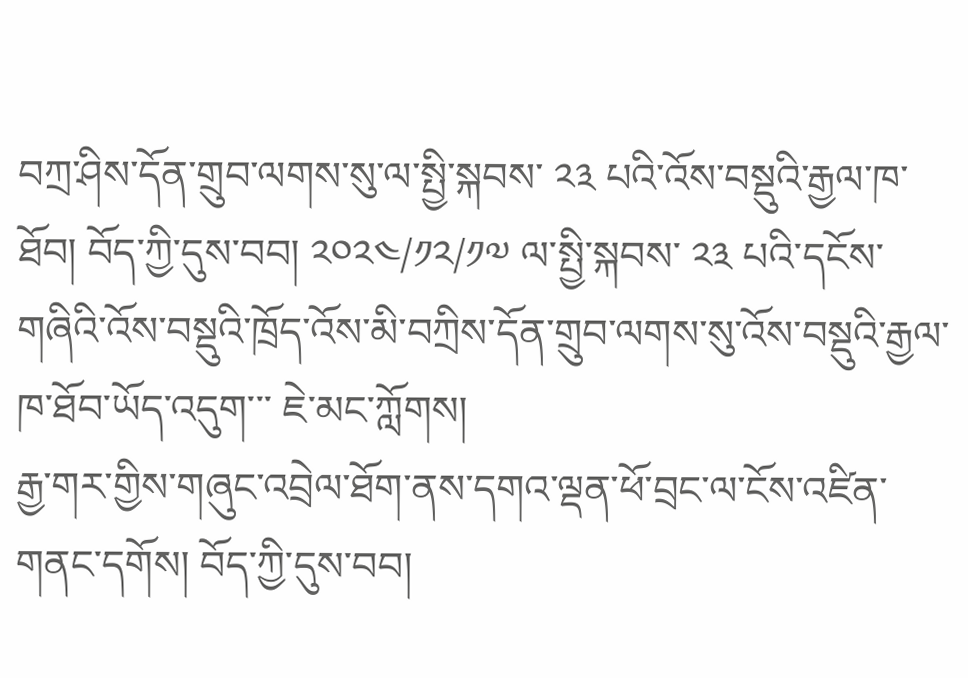བཀྲ་ཤིས་དོན་གྲུབ་ལགས་སུ་ལ་སྤྱི་སྐབས་ ༢༣ པའི་འོས་བསྡུའི་རྒྱལ་ཁ་ཐོབ། བོད་ཀྱི་དུས་བབ། ༢༠༢༤/༡༢/༡༧ ལ་སྤྱི་སྐབས་ ༢༣ པའི་དངོས་གཞིའི་འོས་བསྡུའི་ཁྲོད་འོས་མི་བཀྲིས་དོན་གྲུབ་ལགས་སུ་འོས་བསྡུའི་རྒྱལ་ཁ་ཐོབ་ཡོད་འདུག་་་ ཇེ་མང་ཀློགས།
རྒྱ་གར་གྱིས་གཞུང་འབྲེལ་ཐོག་ནས་དགའ་ལྡན་ཕོ་བྲང་ལ་ངོས་འཛིན་གནང་དགོས། བོད་ཀྱི་དུས་བབ།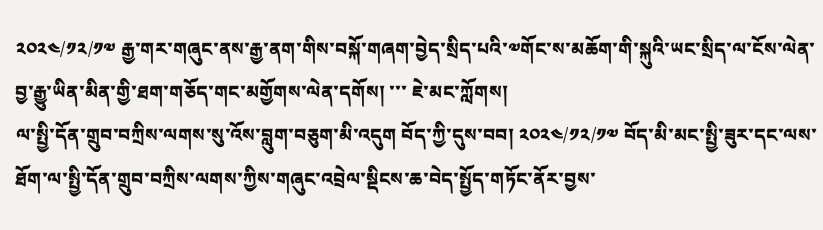༢༠༢༤/༡༢/༡༧ རྒྱ་གར་གཞུང་ནས་རྒྱ་ནག་གིས་བསྐོ་གཞག་བྱེད་སྲིད་པའི་༧གོང་ས་མཆོག་གི་སྐུའི་ཡང་སྲིད་ལ་ངོས་ལེན་བྱ་རྒྱུ་ཡིན་མིན་གྱི་ཐག་གཅོད་གང་མགྱོགས་ལེན་དགོས། ་་་ ཇེ་མང་ཀློགས།
ལ་སྤྱི་དོན་གྲུབ་བཀྲིས་ལགས་སུ་འོས་བླུག་བཅུག་མི་འདུག བོད་ཀྱི་དུས་བབ། ༢༠༢༤/༡༢/༡༧ བོད་མི་མང་སྤྱི་ཟུར་དང་ལས་ཐོག་ལ་སྤྱི་དོན་གྲུབ་བཀྲིས་ལགས་ཀྱིས་གཞུང་འབྲེལ་སྡིངས་ཆ་བེད་སྤྱོད་གཏོང་ནོར་བྱས་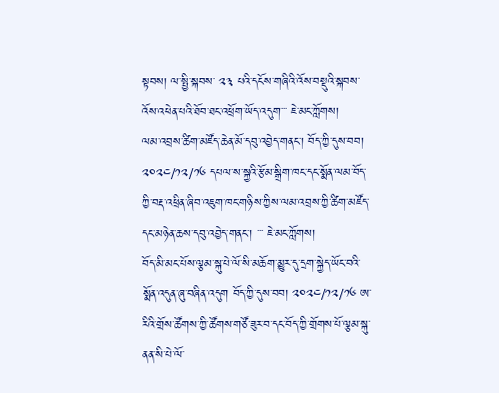སྟབས། ལ་སྤྱི་སྐབས་ ༢༣ པའི་དངོས་གཞིའི་འོས་བསྡུའི་སྐབས་འོས་འཕེན་པའི་ཐོབ་ཐང་འཕྲོག་ཡོད་འདུག་་་ ཇེ་མང་ཀློགས།
ལམ་འབྲས་ཚིག་མཛོད་ཆེན་མོ་དབུ་འབྱེད་གནང་། བོད་ཀྱི་དུས་བབ། ༢༠༢༤/༡༢/༡༦ དཔལ་ས་སྐྱའི་རྩོམ་སྒྲིག་ཁང་དང་སྨོན་ལམ་བོད་ཀྱི་བརྡ་འཕྲིན་ཞིབ་འཇུག་ཁང་གཉིས་ཀྱིས་ལམ་འབྲས་ཀྱི་ཚིག་མཛོད་དང་མཉེན་ཆས་དབུ་འབྱེད་གནང་། ་་་ ཇེ་མང་ཀློགས།
བོད་མི་མང་པོས་ལྕམ་སྐུ་པེ་ལོ་སི་མཆོག་མྱུར་དུ་དྲག་སྐྱེད་ཡོང་བའི་སྨོན་འདུན་ཞུ་བཞིན་འདུག བོད་ཀྱི་དུས་བབ། ༢༠༢༤/༡༢/༡༦ ཨ་རིའི་གྲོས་ཚོགས་ཀྱི་ཚོགས་གཙོ་ཟུར་བ་དང་བོད་ཀྱི་གྲོགས་པོ་ལྕམ་སྐུ་ནན་སི་པེ་ལོ་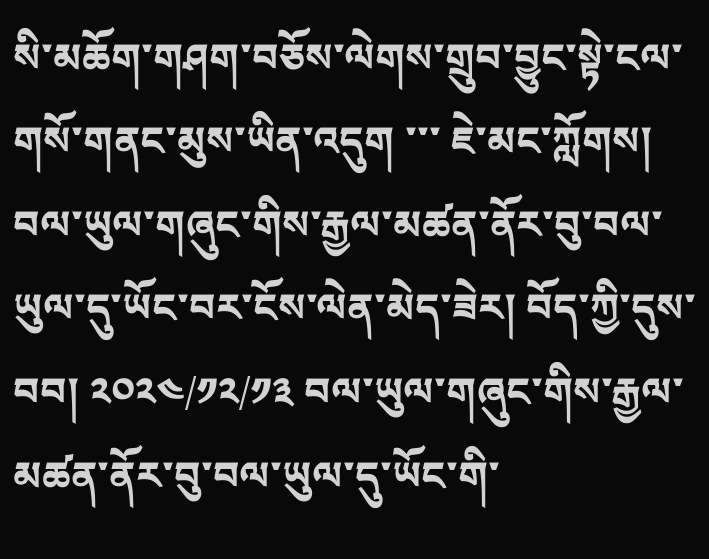སི་མཆོག་གཤག་བཅོས་ལེགས་གྲུབ་བྱུང་སྟེ་ངལ་གསོ་གནང་མུས་ཡིན་འདུག ་་་ ཇེ་མང་ཀློགས།
བལ་ཡུལ་གཞུང་གིས་རྒྱལ་མཚན་ནོར་བུ་བལ་ཡུལ་དུ་ཡོང་བར་ངོས་ལེན་མེད་ཟེར། བོད་ཀྱི་དུས་བབ། ༢༠༢༤/༡༢/༡༣ བལ་ཡུལ་གཞུང་གིས་རྒྱལ་མཚན་ནོར་བུ་བལ་ཡུལ་དུ་ཡོང་གི་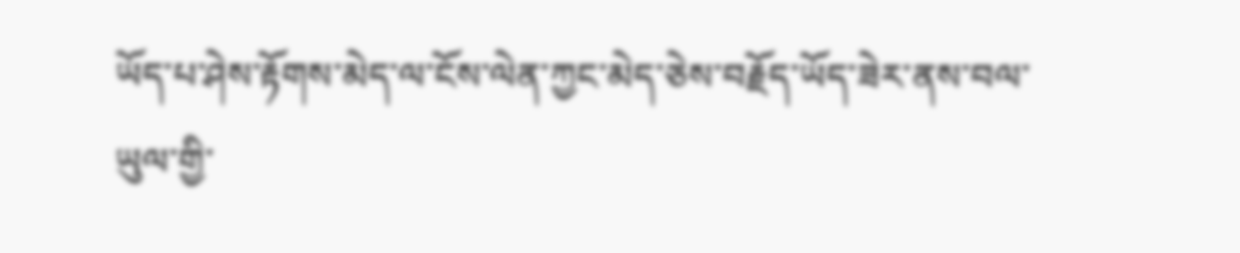ཡོད་པ་ཤེས་རྟོགས་མེད་ལ་ངོས་ལེན་ཀྱང་མེད་ཅེས་བརྗོད་ཡོད་ཟེར་ནས་བལ་ཡུལ་གྱི་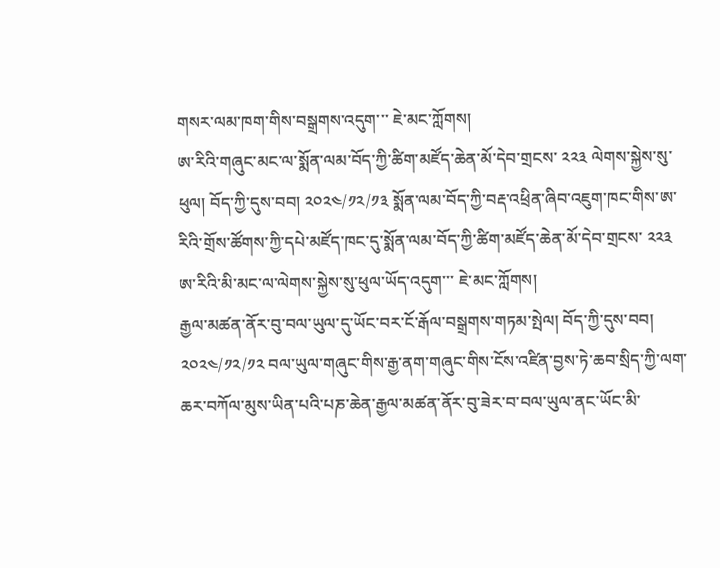གསར་ལམ་ཁག་གིས་བསྒྲགས་འདུག་་་ ཇེ་མང་ཀློགས།
ཨ་རིའི་གཞུང་མང་ལ་སྨོན་ལམ་བོད་ཀྱི་ཚིག་མཛོད་ཆེན་མོ་དེབ་གྲངས་ ༢༢༣ ལེགས་སྐྱེས་སུ་ཕུལ། བོད་ཀྱི་དུས་བབ། ༢༠༢༤/༡༢/༡༣ སྨོན་ལམ་བོད་ཀྱི་བརྡ་འཕྲིན་ཞིབ་འཇུག་ཁང་གིས་ཨ་རིའི་གྲོས་ཚོགས་ཀྱི་དཔེ་མཛོད་ཁང་དུ་སྨོན་ལམ་བོད་ཀྱི་ཚིག་མཛོད་ཆེན་མོ་དེབ་གྲངས་ ༢༢༣ ཨ་རིའི་མི་མང་ལ་ལེགས་སྐྱེས་སུ་ཕུལ་ཡོད་འདུག་་་ ཇེ་མང་ཀློགས།
རྒྱལ་མཚན་ནོར་བུ་བལ་ཡུལ་དུ་ཡོང་བར་ངོ་རྒོལ་བསྒྲགས་གཏམ་སྤེལ། བོད་ཀྱི་དུས་བབ། ༢༠༢༤/༡༢/༡༢ བལ་ཡུལ་གཞུང་གིས་རྒྱ་ནག་གཞུང་གིས་ངོས་འཛིན་བྱས་ཏེ་ཆབ་སྲིད་ཀྱི་ལག་ཆར་བཀོལ་མུས་ཡིན་པའི་པཎ་ཆེན་རྒྱལ་མཚན་ནོར་བུ་ཟེར་བ་བལ་ཡུལ་ནང་ཡོང་མི་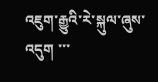འཇུག་རྒྱུའི་རེ་སྐུལ་ཞུས་འདུག ་་་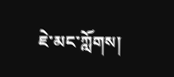ཇེ་མང་ཀློགས།